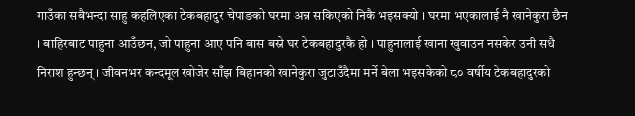गाउँका सबैभन्दा साहु कहलिएका टेकबहादुर चेपाङको घरमा अन्न सकिएको निकै भइसक्यो । घरमा भएकालाई नै खानेकुरा छैन । बाहिरबाट पाहुना आउँछन, जो पाहुना आए पनि बास बस्ने घर टेकबहादुरकै हो । पाहुनालाई खाना खुवाउन नसकेर उनी सधै निराश हुन्छन् । जीवनभर कन्दमूल खोजेर साँझ बिहानको खानेकुरा जुटाउँदैमा मर्ने बेला भइसकेको ८० वर्षीय टेकबहादुरको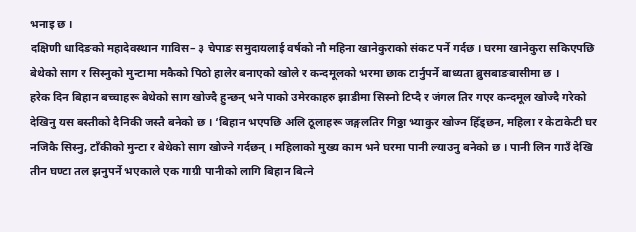भनाइ छ ।
दक्षिणी धादिङको महादेवस्थान गाविस– ३ चेपाङ समुदायलाई वर्षको नौ महिना खानेकुराको संकट पर्ने गर्दछ । घरमा खानेकुरा सकिएपछि बेथेको साग र सिस्नुको मुन्टामा मकैको पिठो हालेर बनाएको खोले र कन्दमूलको भरमा छाक टार्नुपर्ने बाध्यता ब्रुसबाङबासीमा छ ।
हरेक दिन बिहान बच्चाहरू बेथेको साग खोज्दै हुन्छन् भने पाको उमेरकाहरु झाडीमा सिस्नो टिप्दै र जंगल तिर गएर कन्दमूल खोज्दै गरेको देखिनु यस बस्तीको दैनिकी जस्तै बनेको छ । ‘बिहान भएपछि अलि ठूलाहरू जङ्गलतिर गिठ्ठा भ्याकुर खोज्न हिँड्छन, महिला र केटाकेटी घर नजिकै सिस्नु, टाँकीको मुन्टा र बेथेको साग खोज्ने गर्दछन् । महिलाको मुख्य काम भने घरमा पानी ल्याउनु बनेको छ । पानी लिन गाउँ देखि तीन घण्टा तल झनुपर्ने भएकाले एक गाग्री पानीको लागि बिहान बित्ने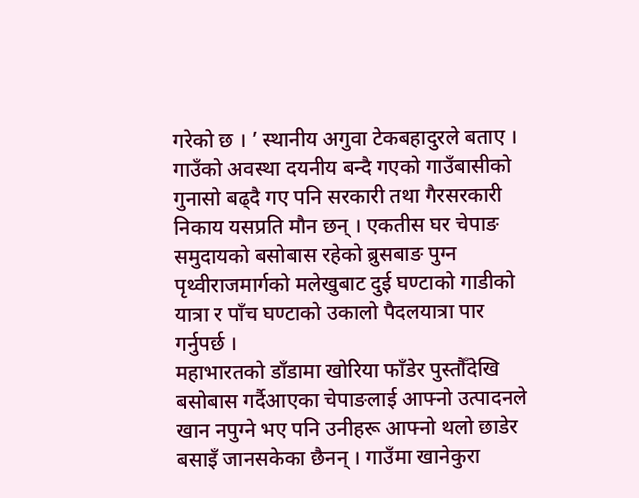गरेको छ । ’ स्थानीय अगुवा टेकबहादुरले बताए ।
गाउँको अवस्था दयनीय बन्दै गएको गाउँबासीको गुनासो बढ्दै गए पनि सरकारी तथा गैरसरकारी निकाय यसप्रति मौन छन् । एकतीस घर चेपाङ समुदायको बसोबास रहेको ब्रुसबाङ पुग्न पृथ्वीराजमार्गको मलेखुबाट दुई घण्टाको गाडीको यात्रा र पाँच घण्टाको उकालो पैदलयात्रा पार गर्नुपर्छ ।
महाभारतको डाँडामा खोरिया फाँडेर पुस्तौँदेखि बसोबास गर्दैआएका चेपाङलाई आफ्नो उत्पादनले खान नपुग्ने भए पनि उनीहरू आफ्नो थलो छाडेर बसाइँ जानसकेका छैनन् । गाउँमा खानेकुरा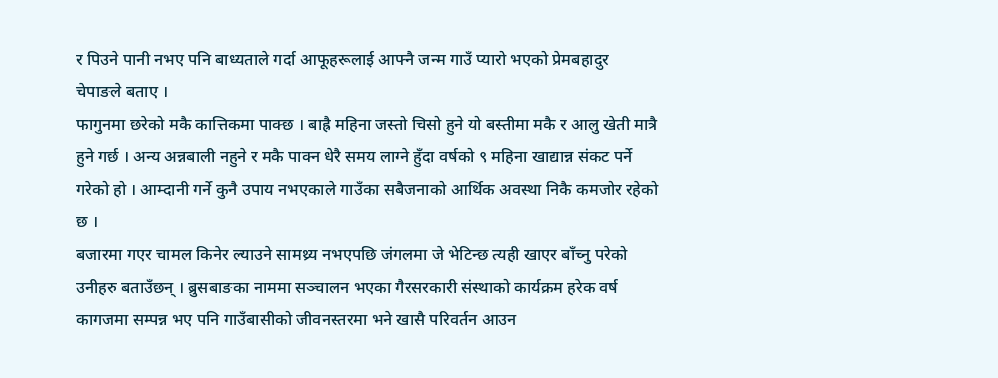र पिउने पानी नभए पनि बाध्यताले गर्दा आफूहरूलाई आफ्नै जन्म गाउँ प्यारो भएको प्रेमबहादुर चेपाङले बताए ।
फागुनमा छरेको मकै कात्तिकमा पाक्छ । बाह्रै महिना जस्तो चिसो हुने यो बस्तीमा मकै र आलु खेती मात्रै हुने गर्छ । अन्य अन्नबाली नहुने र मकै पाक्न धेरै समय लाग्ने हुँदा वर्षको ९ महिना खाद्यान्न संकट पर्ने गरेको हो । आम्दानी गर्ने कुनै उपाय नभएकाले गाउँका सबैजनाको आर्थिक अवस्था निकै कमजोर रहेको छ ।
बजारमा गएर चामल किनेर ल्याउने सामथ्र्य नभएपछि जंगलमा जे भेटिन्छ त्यही खाएर बाँच्नु परेको उनीहरु बताउँछन् । ब्रुसबाङका नाममा सञ्चालन भएका गैरसरकारी संस्थाको कार्यक्रम हरेक वर्ष कागजमा सम्पन्न भए पनि गाउँबासीको जीवनस्तरमा भने खासै परिवर्तन आउन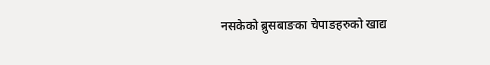नसकेको ब्रुसबाङका चेपाङहरुको खाद्य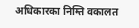अधिकारका निम्ति वकालत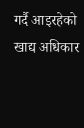गर्दै आइरहेको खाद्य अधिकार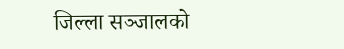जिल्ला सञ्जालको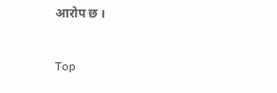आरोप छ ।

Top